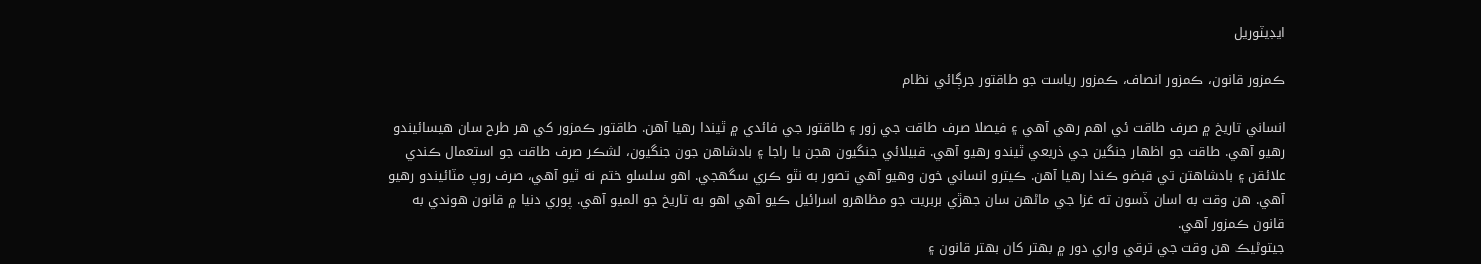ايڊيٽوريل

ڪمزور قانون، ڪمزور انصاف، ڪمزور رياست جو طاقتور جرڳائي نظام

انساني تاريخ ۾ صرف طاقت ئي اهم رهي آهي ۽ فيصلا صرف طاقت جي زور ۽ طاقتور جي فائدي ۾ ٿيندا رهيا آهن. طاقتور ڪمزور کي هر طرح سان هيسائيندو رهيو آهي. طاقت جو اظهار جنگين جي ذريعي ٿيندو رهيو آهي. قبيلائي جنگيون هجن يا راجا ۽ بادشاهن جون جنگيون، لشڪر صرف طاقت جو استعمال ڪندي علائقن ۽ بادشاهتن تي قبضو ڪندا رهيا آهن. ڪيترو انساني خون وهيو آهي تصور به نٿو ڪري سگهجي. اهو سلسلو ختم نه ٿيو آهي، صرف روپ مٽائيندو رهيو آهي. هن وقت به اسان ڏسون ته غزا جي ماڻهن سان جهڙي بربريت جو مظاهرو اسرائيل ڪيو آهي اهو به تاريخ جو الميو آهي. پوري دنيا ۾ قانون هوندي به قانون ڪمزور آهي.
جيتوڻيڪ هن وقت جي ترقي واري دور ۾ بهتر کان بهتر قانون ۽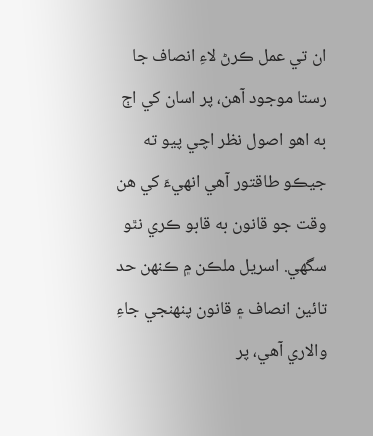ان تي عمل ڪرڻ لاءِ انصاف جا رستا موجود آهن، پر اسان کي اڄ به اهو اصول نظر اچي پيو ته جيڪو طاقتور آهي انهيءَ کي هن وقت جو قانون به قابو ڪري نٿو سگهي. اسريل ملڪن ۾ ڪنهن حد تائين انصاف ۽ قانون پنهنجي جاءِ والاري آهي، پر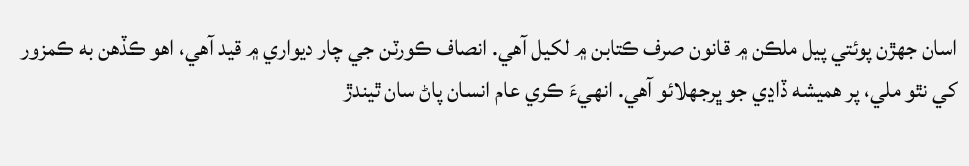اسان جهڙن پوئتي پيل ملڪن ۾ قانون صرف ڪتابن ۾ لکيل آهي. انصاف ڪورٽن جي چار ديواري ۾ قيد آهي، اهو ڪڏهن به ڪمزور کي نٿو ملي، پر هميشه ڏاڍي جو ڀرجهلائو آهي. انهيءَ ڪري عام انسان پاڻ سان ٿيندڙ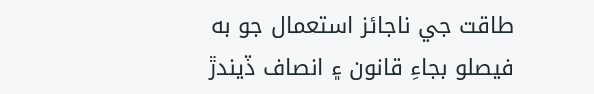طاقت جي ناجائز استعمال جو به فيصلو بجاءِ قانون ۽ انصاف ڏيندڙ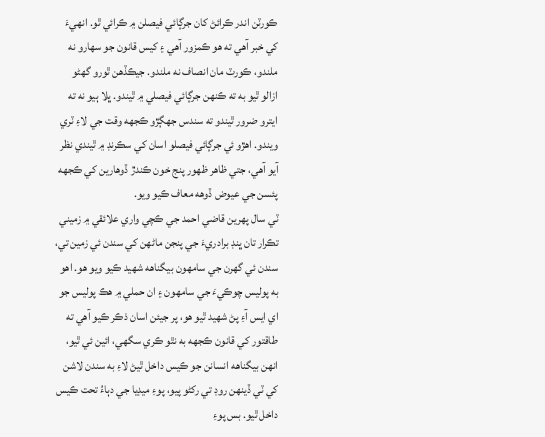ڪورٽن اندر ڪرائڻ کان جرڳائي فيصلن ۾ ڪرائي ٿو. انهيءَ کي خبر آهي ته هو ڪمزور آهي ۽ کيس قانون جو سهارو نه ملندو، ڪورٽ مان انصاف نه ملندو. جيڪڏهن ٿورو گهڻو ازالو ٿيو به ته ڪنهن جرڳائي فيصلي ۾ ٿيندو. ڀلا ٻيو نه ته ايترو ضرور ٿيندو ته سندس جهڳڙو ڪجهه وقت جي لاءِ ٽري ويندو. اهڙو ئي جرڳائي فيصلو اسان کي سڪرنڊ ۾ ٿيندي نظر آيو آهي، جتي ظاهر ظهور پنج خون ڪندڙ ڏوهارين کي ڪجهه پئسن جي عيوض ڏوهه معاف ڪيو ويو.
ٽي سال پهرين قاضي احمد جي ڪچي واري علائقي ۾ زميني تڪرار تان ڀنڊ برادريءَ جي پنجن ماڻهن کي سندن ئي زمين تي، سندن ئي گهرن جي سامهون بيگناهه شهيد ڪيو ويو هو. اهو به پوليس چوڪيءَ جي سامهون ۽ ان حملي ۾ هڪ پوليس جو اي ايس آءِ پڻ شهيد ٿيو هو، پر جيئن اسان ذڪر ڪيو آهي ته طاقتور کي قانون ڪجهه به نٿو ڪري سگهي، ائين ئي ٿيو، انهن بيگناهه انسانن جو ڪيس داخل ٿيڻ لاءِ به سندن لاشن کي ٽي ڏينهن روڊ تي رکڻو پيو، پوءِ ميڊيا جي دٻاءُ تحت ڪيس داخل ٿيو. بس پوءِ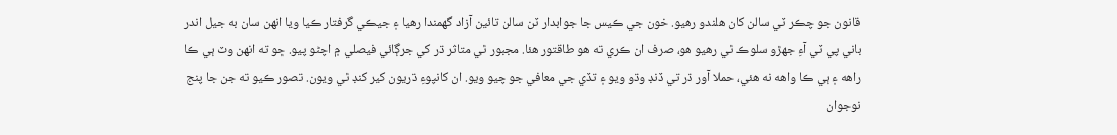قانون جو چڪر ٽي سالن کان هلندو رهيو. خون جي ڪيس جا جوابدار ٽن سالن تائين آزاد گهمندا رهيا ۽ جيڪي گرفتار ڪيا ويا انهن سان به جيل اندر باني پي ٽي آءِ جهڙو سلوڪ ٿي رهيو هو، صرف ان ڪري ته هو طاقتور هئا. مجبور ٿي متاثر ڌر کي جرڳائي فيصلي ۾ اچڻو پيو. ڇو ته انهن وٽ ٻي ڪا راهه ۽ ٻي ڪا واهه نه هئي، حملا آور ڌر تي ڏنڊ وڌو ويو ۽ تڏي جي معافي جو چيو ويو. ان کانپوءِ ڌريون کير کنڊ ٿي ويون. تصور ڪيو ته جن جا پنج نوجوان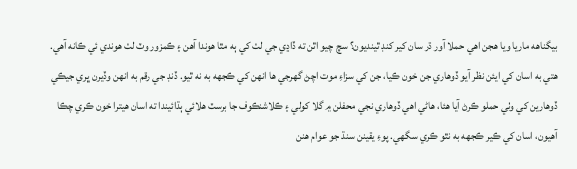بيگناهه ماريا ويا هجن اهي حملا آور ڌر سان کير کنڊ ٿينديون؟ سچ چيو اٿن ته ڏاڍي جي لٺ کي ٻه مٿا هوندا آهن ۽ ڪمزور وٽ لٺ هوندي ئي ڪانه آهي. هتي به اسان کي ايئن نظر آيو ڏوهاري جن خون ڪيا، جن کي سزاءِ موت اچڻ گهرجي ها انهن کي ڪجهه به نه ٿيو. ڏنڊ جي رقم به انهن وڏيرن ڀري جيڪي ڏوهارين کي وٺي حملو ڪرڻ آيا هئا، هاڻي اهي ڏوهاري نجي محفلن ۾ گلا کولي ۽ ڪلاشنڪوف جا برسٽ هلائي ٻڌائيندا ته اسان هيترا خون ڪري چڪا آهيون، اسان کي ڪير ڪجهه به نٿو ڪري سگهي. پوءِ يقينن سنڌ جو عوام هنن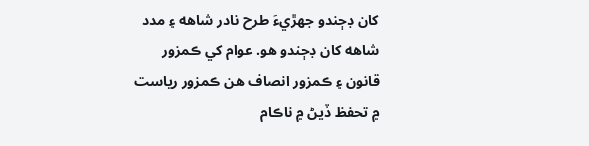کان ڊڄندو جهڙيءَ طرح نادر شاهه ۽ مدد شاهه کان ڊڄندو هو. عوام کي ڪمزور قانون ۽ ڪمزور انصاف هن ڪمزور رياست ۾ تحفظ ڏيڻ ۾ ناڪام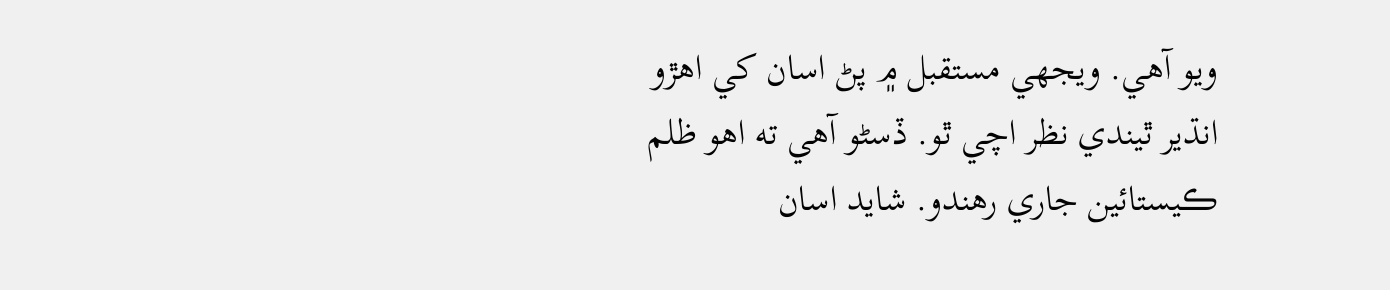ويو آهي. ويجهي مستقبل ۾ پڻ اسان کي اهڙو انڌير ٿيندي نظر اچي ٿو. ڏسڻو آهي ته اهو ظلم ڪيستائين جاري رهندو. شايد اسان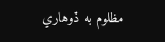مظلوم به ڏوهاري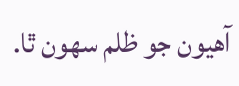آهيون جو ظلم سهون ٿا.